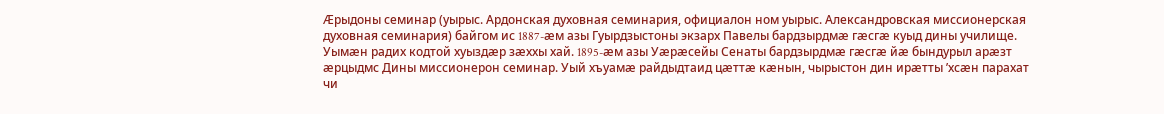Æрыдоны семинар (уырыс. Ардонская духовная семинария, официалон ном уырыс. Александровская миссионерская духовная семинария) байгом ис 1887-æм азы Гуырдзыстоны экзарх Павелы бардзырдмæ гæсгæ куыд дины училище. Уымæн радих кодтой хуыздæр зæххы хай. 1895-æм азы Уæрæсейы Сенаты бардзырдмæ гæсгæ йæ бындурыл арæзт æрцыдмс Дины миссионерон семинар. Уый хъуамæ райдыдтаид цæттæ кæнын, чырыстон дин ирæтты ’хсæн парахат чи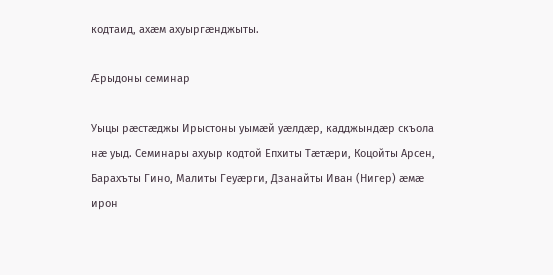кодтаид, ахæм ахуыргæнджыты.

Æрыдоны семинар

Уыцы рæстæджы Ирыстоны уымæй уæлдæр, кадджындæр скъола нæ уыд. Семинары ахуыр кодтой Епхиты Тæтæри, Коцойты Арсен, Барахъты Гино, Малиты Геуæрги, Дзанайты Иван (Нигер) æмæ ирон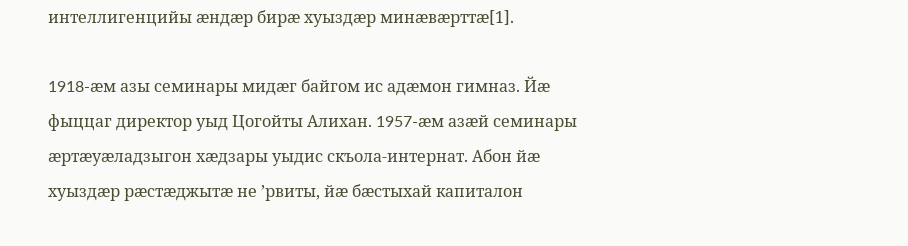интеллигенцийы æндæр бирæ хуыздæр минæвæрттæ[1].

1918-æм азы семинары мидæг байгом ис адæмон гимназ. Йæ фыццаг директор уыд Цогойты Алихан. 1957-æм азæй семинары æртæуæладзыгон хæдзары уыдис скъола-интернат. Абон йæ хуыздæр рæстæджытæ не ’рвиты, йæ бæстыхай капиталон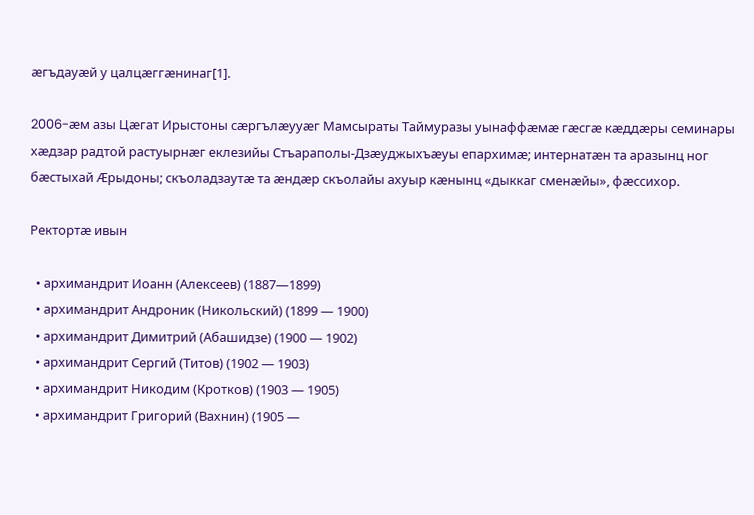æгъдауæй у цалцæггæнинаг[1].

2006-æм азы Цæгат Ирыстоны сæргълæууæг Мамсыраты Таймуразы уынаффæмæ гæсгæ кæддæры семинары хæдзар радтой растуырнæг еклезийы Стъараполы-Дзæуджыхъæуы епархимæ; интернатæн та аразынц ног бæстыхай Æрыдоны; скъоладзаутæ та æндæр скъолайы ахуыр кæнынц «дыккаг сменæйы», фæссихор.

Ректортæ ивын

  • архимандрит Иоанн (Алексеев) (1887—1899)
  • архимандрит Андроник (Никольский) (1899 — 1900)
  • архимандрит Димитрий (Абашидзе) (1900 — 1902)
  • архимандрит Сергий (Титов) (1902 — 1903)
  • архимандрит Никодим (Кротков) (1903 — 1905)
  • архимандрит Григорий (Вахнин) (1905 —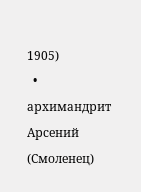1905)
  • архимандрит Арсений (Смоленец)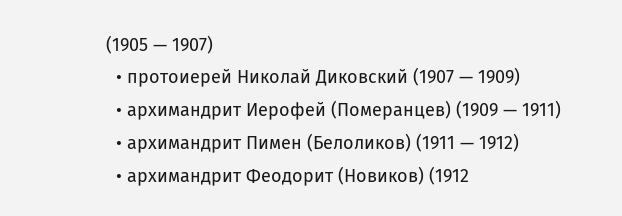(1905 — 1907)
  • протоиерей Николай Диковский (1907 — 1909)
  • архимандрит Иерофей (Померанцев) (1909 — 1911)
  • архимандрит Пимен (Белоликов) (1911 — 1912)
  • архимандрит Феодорит (Новиков) (1912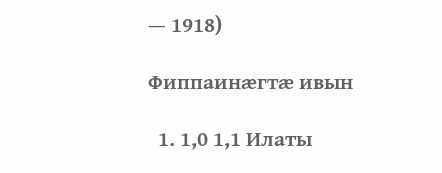— 1918)

Фиппаинæгтæ ивын

  1. 1,0 1,1 Илаты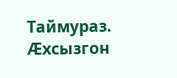Таймураз. Æхсызгон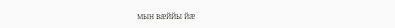мын вæййы йæ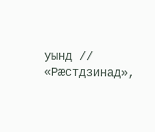уынд // «Рæстдзинад»,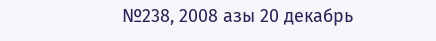№238, 2008 азы 20 декабрь